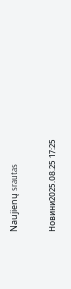Naujienų srautas

Новини2025.08.25 17:25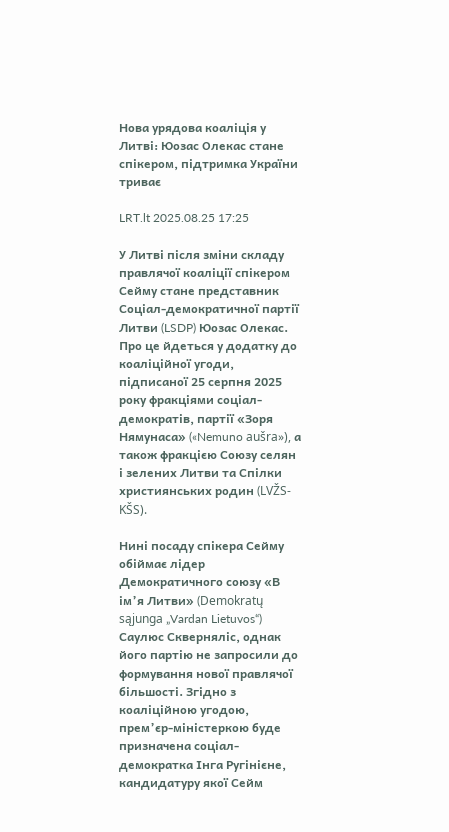Нова урядова коаліція у Литві: Юозас Олекас стане спікером, підтримка України триває

LRT.lt 2025.08.25 17:25

У Литві після зміни складу правлячої коаліції спікером Сейму стане представник Соціал-демократичної партії Литви (LSDP) Юозас Олекас. Про це йдеться у додатку до коаліційної угоди, підписаної 25 серпня 2025 року фракціями соціал-демократів, партії «Зоря Нямунаса» («Nemuno aušra»), а також фракцією Союзу селян і зелених Литви та Спілки християнських родин (LVŽS-KŠS).

Нині посаду спікера Сейму обіймає лідер Демократичного союзу «В ім’я Литви» (Demokratų sąjunga „Vardan Lietuvos“) Саулюс Скверняліс, однак його партію не запросили до формування нової правлячої більшості. Згідно з коаліційною угодою, прем’єр-міністеркою буде призначена соціал-демократка Інга Ругінієне, кандидатуру якої Сейм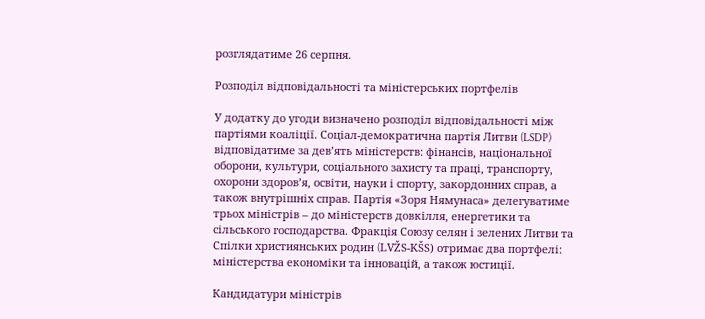розглядатиме 26 серпня.

Розподіл відповідальності та міністерських портфелів

У додатку до угоди визначено розподіл відповідальності між партіями коаліції. Соціал-демократична партія Литви (LSDP) відповідатиме за дев’ять міністерств: фінансів, національної оборони, культури, соціального захисту та праці, транспорту, охорони здоров’я, освіти, науки і спорту, закордонних справ, а також внутрішніх справ. Партія «Зоря Нямунаса» делегуватиме трьох міністрів – до міністерств довкілля, енергетики та сільського господарства. Фракція Союзу селян і зелених Литви та Спілки християнських родин (LVŽS-KŠS) отримає два портфелі: міністерства економіки та інновацій, а також юстиції.

Кандидатури міністрів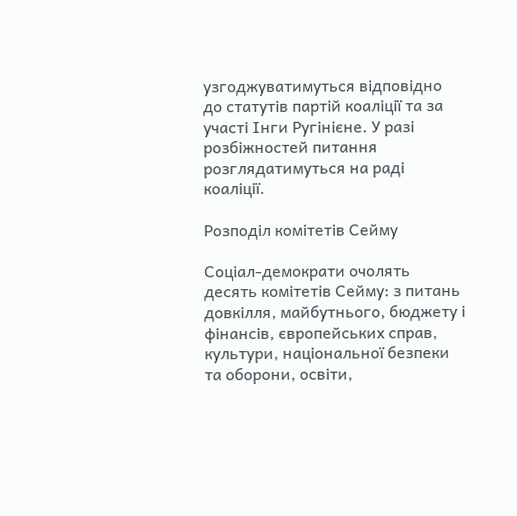узгоджуватимуться відповідно до статутів партій коаліції та за участі Інги Ругінієне. У разі розбіжностей питання розглядатимуться на раді коаліції.

Розподіл комітетів Сейму

Соціал-демократи очолять десять комітетів Сейму: з питань довкілля, майбутнього, бюджету і фінансів, європейських справ, культури, національної безпеки та оборони, освіти,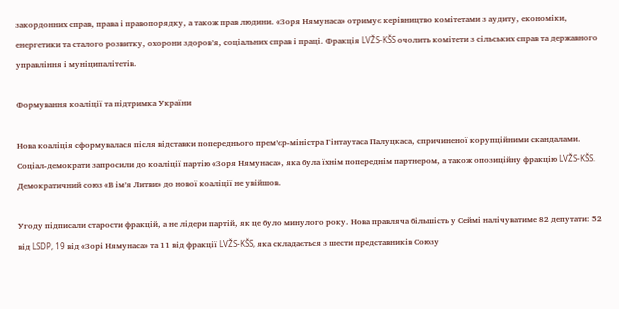закордонних справ, права і правопорядку, а також прав людини. «Зоря Нямунаса» отримує керівництво комітетами з аудиту, економіки, енергетики та сталого розвитку, охорони здоров’я, соціальних справ і праці. Фракція LVŽS-KŠS очолить комітети з сільських справ та державного управління і муніципалітетів.

Формування коаліції та підтримка України

Нова коаліція сформувалася після відставки попереднього прем’єр-міністра Гінтаутаса Палуцкаса, спричиненої корупційними скандалами. Соціал-демократи запросили до коаліції партію «Зоря Нямунаса», яка була їхнім попереднім партнером, а також опозиційну фракцію LVŽS-KŠS. Демократичний союз «В ім’я Литви» до нової коаліції не увійшов.

Угоду підписали старости фракцій, а не лідери партій, як це було минулого року. Нова правляча більшість у Сеймі налічуватиме 82 депутати: 52 від LSDP, 19 від «Зорі Нямунаса» та 11 від фракції LVŽS-KŠS, яка складається з шести представників Союзу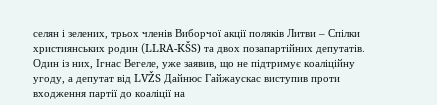селян і зелених, трьох членів Виборчої акції поляків Литви – Спілки християнських родин (LLRA-KŠS) та двох позапартійних депутатів. Один із них, Ігнас Вегеле, уже заявив, що не підтримує коаліційну угоду, а депутат від LVŽS Дайнюс Гайжаускас виступив проти входження партії до коаліції на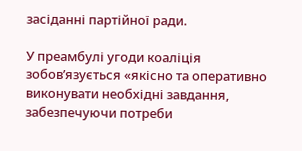засіданні партійної ради.

У преамбулі угоди коаліція зобов’язується «якісно та оперативно виконувати необхідні завдання, забезпечуючи потреби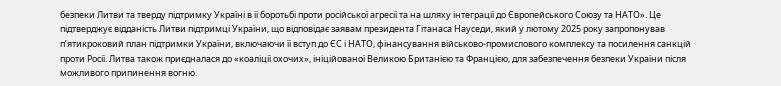безпеки Литви та тверду підтримку Україні в її боротьбі проти російської агресії та на шляху інтеграції до Європейського Союзу та НАТО». Це підтверджує відданість Литви підтримці України, що відповідає заявам президента Гітанаса Науседи, який у лютому 2025 року запропонував п’ятикроковий план підтримки України, включаючи її вступ до ЄС і НАТО, фінансування військово-промислового комплексу та посилення санкцій проти Росії. Литва також приєдналася до «коаліції охочих», ініційованої Великою Британією та Францією, для забезпечення безпеки України після можливого припинення вогню.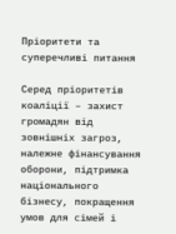Пріоритети та суперечливі питання

Серед пріоритетів коаліції – захист громадян від зовнішніх загроз, належне фінансування оборони, підтримка національного бізнесу, покращення умов для сімей і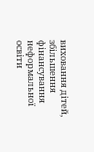виховання дітей, збільшення фінансування неформальної освіти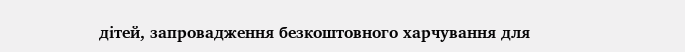дітей, запровадження безкоштовного харчування для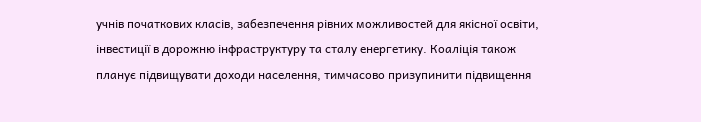учнів початкових класів, забезпечення рівних можливостей для якісної освіти, інвестиції в дорожню інфраструктуру та сталу енергетику. Коаліція також планує підвищувати доходи населення, тимчасово призупинити підвищення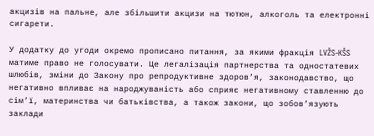акцизів на пальне, але збільшити акцизи на тютюн, алкоголь та електронні сигарети.

У додатку до угоди окремо прописано питання, за якими фракція LVŽS-KŠS матиме право не голосувати. Це легалізація партнерства та одностатевих шлюбів, зміни до Закону про репродуктивне здоров’я, законодавство, що негативно впливає на народжуваність або сприяє негативному ставленню до сім’ї, материнства чи батьківства, а також закони, що зобов’язують заклади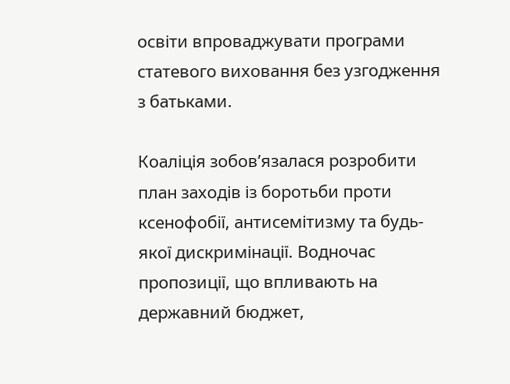освіти впроваджувати програми статевого виховання без узгодження з батьками.

Коаліція зобов’язалася розробити план заходів із боротьби проти ксенофобії, антисемітизму та будь-якої дискримінації. Водночас пропозиції, що впливають на державний бюджет,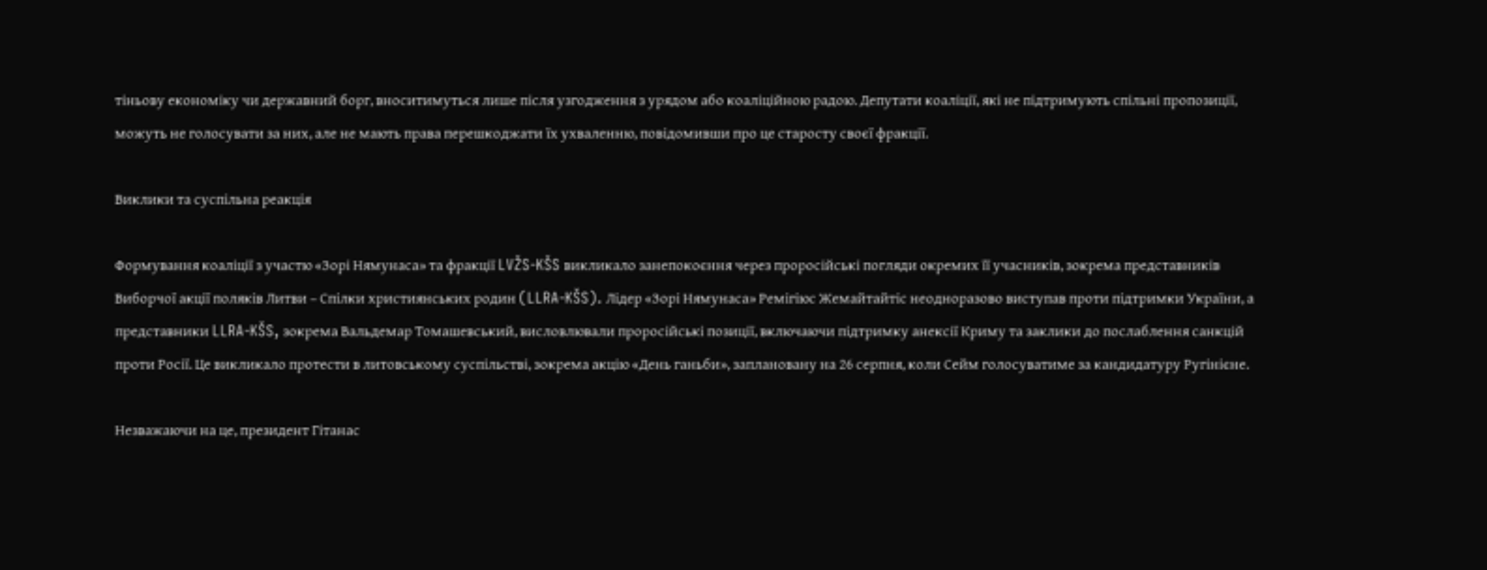тіньову економіку чи державний борг, вноситимуться лише після узгодження з урядом або коаліційною радою. Депутати коаліції, які не підтримують спільні пропозиції, можуть не голосувати за них, але не мають права перешкоджати їх ухваленню, повідомивши про це старосту своєї фракції.

Виклики та суспільна реакція

Формування коаліції з участю «Зорі Нямунаса» та фракції LVŽS-KŠS викликало занепокоєння через проросійські погляди окремих її учасників, зокрема представників Виборчої акції поляків Литви – Спілки християнських родин (LLRA-KŠS). Лідер «Зорі Нямунаса» Ремігіюс Жемайтайтіс неодноразово виступав проти підтримки України, а представники LLRA-KŠS, зокрема Вальдемар Томашевський, висловлювали проросійські позиції, включаючи підтримку анексії Криму та заклики до послаблення санкцій проти Росії. Це викликало протести в литовському суспільстві, зокрема акцію «День ганьби», заплановану на 26 серпня, коли Сейм голосуватиме за кандидатуру Ругінієне.

Незважаючи на це, президент Гітанас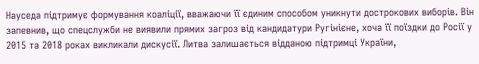Науседа підтримує формування коаліції, вважаючи її єдиним способом уникнути дострокових виборів. Він запевнив, що спецслужби не виявили прямих загроз від кандидатури Ругінієне, хоча її поїздки до Росії у 2015 та 2018 роках викликали дискусії. Литва залишається відданою підтримці України,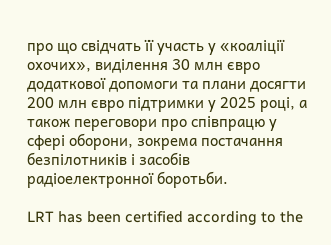про що свідчать її участь у «коаліції охочих», виділення 30 млн євро додаткової допомоги та плани досягти 200 млн євро підтримки у 2025 році, а також переговори про співпрацю у сфері оборони, зокрема постачання безпілотників і засобів радіоелектронної боротьби.

LRT has been certified according to the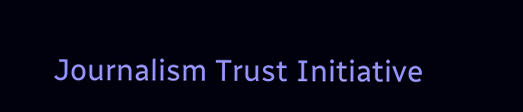Journalism Trust Initiative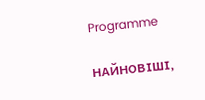Programme

НАЙНОВІШІ,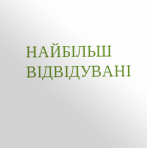НАЙБІЛЬШ ВІДВІДУВАНІ